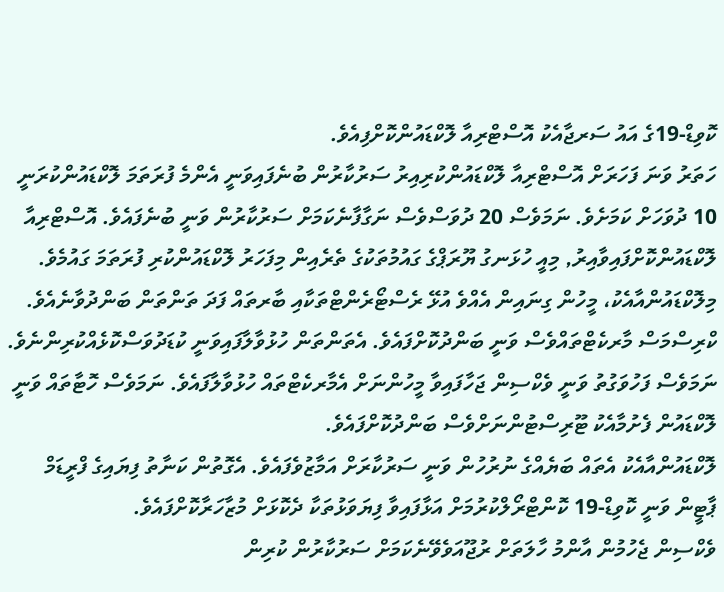ކޮވިޑް-19ގެ އައު ސަރޖާއެކު އޮސްޓްރިއާ ލޮކްޑައުންކޮށްފިއެވެ.
ހަތަރު ވަނަ ފަހަރަށް އޮސްޓްރިއާ ލޮކްޑައުންކުރިއިރު ސަރުކާރުން ބުނެފައިވަނީ އެންމެ ފުރަތަމަ ލޮކްޑައުންކުރަނީ 10 ދުވަހަށް ކަމަށެވެ. ނަމަވެސް 20 ދުވަސްވެސް ނަގާފާނެކަމަށް ސަރުކާރުން ވަނީ ބުނެފައެވެ. އޮސްޓްރިއާ ލޮކްޑައުންކޮށްފައިވާއިރު, މިއީ ހުޅަނގު ޔޫރަޕްގެ ގައުމުތަކުގެ ތެރެއިން މިފަހަރު ލޮކްޑައުންކުރި ފުރަތަމަ ގައުމެވެ.
މިލޮކްޑައުންއާއެކު، މީހުން ގިނައިން އެއްވެ އުޅޭ ރެސްޓޯރެންޓްތަކާއި ބާރތައް ފަދަ ތަންތަން ބަންދުވާނެއެވެ. ކްރިސްމަސް މާރކެޓްތައްވެސް ވަނީ ބަންދުކޮށްފައެވެ. އެތަންތަން ހުޅުވާލާފައިވަނީ ކުޑަދުވަސްކޮޅެއްކުރިންނެވެ. ނަމަވެސް ފަހުވަގުތު ވަނީ ވެކްސިން ޖަހާފައިވާ މީހުންނަށް އެމާރކެޓްތައް ހުޅުވާލާފައެވެ. ނަމަވެސް ހޮޓާތައް ވަނީ ލޮކްޑައުން ފެށުމާއެކު ޓޫރިސްޓުންނަށްވެސް ބަންދުކޮށްފައެވެ.
ލޮކްޑައުންއާއެކު އެތައް ބަޔެއްގެ ނުރުހުން ވަނީ ސަރުކާރަށް އަމާޒުވެފައެވެ. އެގޮތުން ކަނާތު ފިޔައިގެ ފްރީޑަމް ޕާޓީން ވަނީ ކޮވިޑް-19 ކޮންޓްރޯލްކުރުމަށް އަޅާފައިވާ ފިޔަވަޅުތަކާ ދެކޮޅަށް މުޒާހަރާކޮށްފައެވެ.
ވެކްސިން ޖެހުމުން އާންމު ހާލަތަށް ރުޖޫއަވެވޭނެކަމަށް ސަރުކާރުން ކުރިން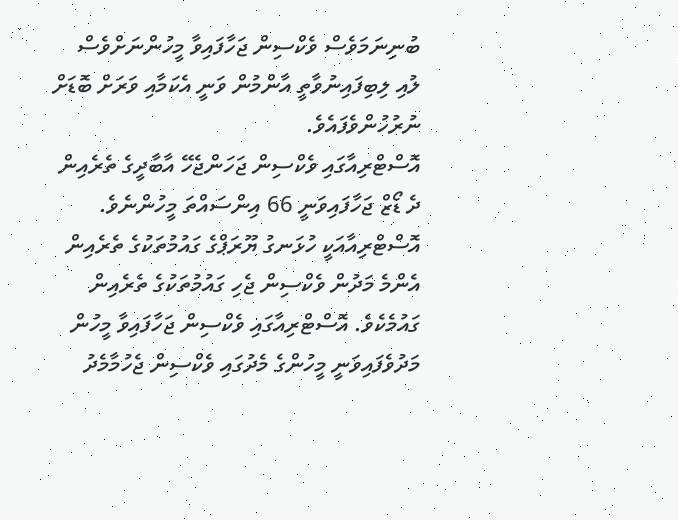ބުނިނަމަވެސް ވެކްސިން ޖަހާފައިވާ މީހުންނަށްވެސް ލުއި ލިބިފައިނުވާތީ އާންމުން ވަނީ އެކަމާއި ވަރަށް ބޮޑަށް ނުރުހުންވެފައެވެ.
އޮސްޓްރިއާގައި ވެކްސިން ޖަހަންޖެހޭ އާބާދީގެ ތެރެއިން ދެ ޑޯޒް ޖަހާފައިވަނީ 66 އިންސައްތަ މީހުންނެވެ. އޮސްޓްރިއާއަކީ ހުޅަނގު ޔޫރަޕްގެ ގައުމުތަކުގެ ތެރެއިން އެންމެ މަދުން ވެކްސިން ޖެހި ގައުމުތަކުގެ ތެރެއިން ގައުމެކެވެ. އޮސްޓްރިއާގައި ވެކްސިން ޖަހާފައިވާ މީހުން މަދުވެފައިވަނީ މީހުންގެ މެދުގައި ވެކްސިން ޖެހުމާމެދު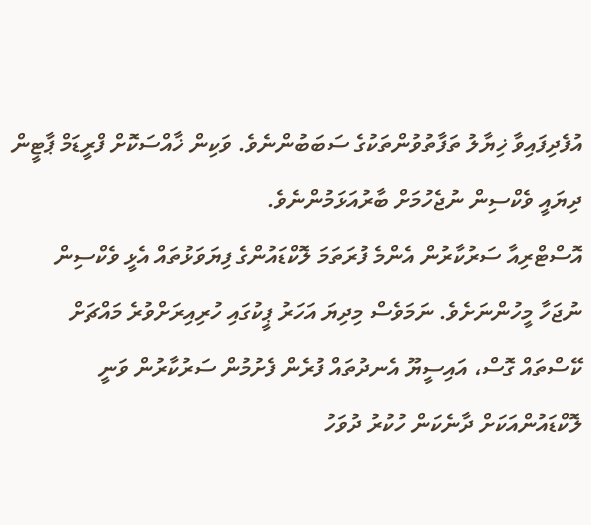އުފެދިފައިވާ ޚިޔާލު ތަފާތުވުންތަކުގެ ސަބަބުންނެވެ. ވަކިން ޚާއްސަކޮށް ފްރީޑަމް ޕާޓީން ދިޔައީ ވެކްސިން ނުޖެހުމަށް ބާރުއަޅަމުންނެވެ.
އޮސްޓްރިއާ ސަރުކާރުން އެންމެ ފުރަތަމަ ލޮކްޑައުންގެ ފިޔަވަޅުތައް އެޅީ ވެކްސިން ނުޖަހާ މީހުންނަށެވެ. ނަމަވެސް މިދިޔަ އަހަރު ޕީކުގައި ހުރިއިރަށްވުރެ މައްޗަށް ކޭސްތައް ގޮސް، އައިސީޔޫ އެނދުތައް ފުރެން ފެށުމުން ސަރުކާރުން ވަނީ ލޮކްޑައުންއަކަށް ދާނެކަން ހުކުރު ދުވަހު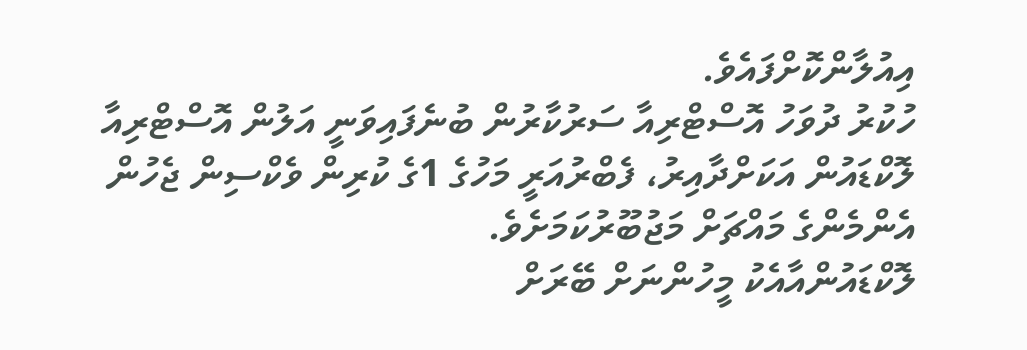އިއުލާންކޮށްފައެވެ.
ހުކުރު ދުވަހު އޮސްޓްރިއާ ސަރުކާރުން ބުނެފައިވަނީ އަލުން އޮސްޓްރިއާ ލޮކްޑައުން އަކަށްދާއިރު، ފެބްރުއަރީ މަހުގެ 1ގެ ކުރިން ވެކްސިން ޖެހުން އެންމެންގެ މައްޗަށް މަޖުބޫރުކަމަށެވެ.
ލޮކްޑައުންއާއެކު މީހުންނަށް ބޭރަށް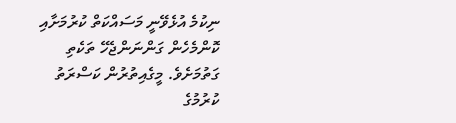ނިކުމެ އުޅެވޭނީ މަސައްކަތް ކުރުމަށާއި ކޮންމެހެން ގަންނަންޖެހޭ ތަކެތި ގަތުމަށެވެ. މީގެއިތުރުން ކަސްރަތު ކުރުމުގެ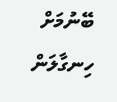ބޭނުމަށް ހިނގާލަން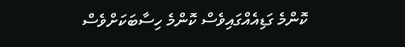ކޮންމެ ގަޑިއެއްގައިވެސް ކޮންމެ ހިސާބަކަށްވެސް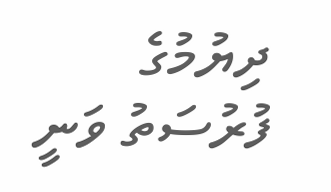ދިޔުމުގެ ފުރުސަތު ވަނީ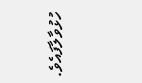ހުޅުވާލާފައެވެ.